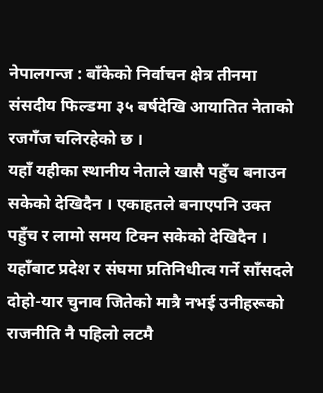नेपालगन्ज : बाँकेको निर्वाचन क्षेत्र तीनमा संसदीय फिल्डमा ३५ बर्षदेखि आयातित नेताको रजगँज चलिरहेको छ ।
यहाँ यहीका स्थानीय नेताले खासै पहुँच बनाउन सकेको देखिदैन । एकाहतले बनाएपनि उक्त पहुँच र लामो समय टिक्न सकेको देखिदैन । यहाँबाट प्रदेश र संघमा प्रतिनिधीत्व गर्ने साँसदले दोहो-यार चुनाव जितेको मात्रै नभई उनीहरूको राजनीति नै पहिलो लटमै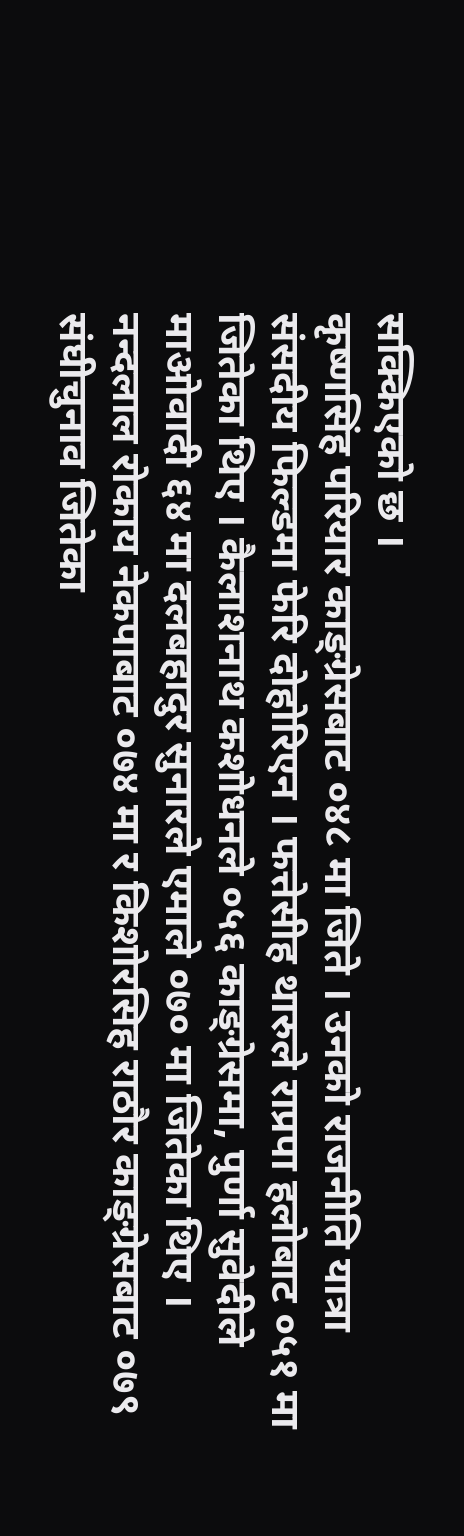सक्किएको छ ।
कृष्णसिंह परियार काङ्ग्रेसबाट ०४८ मा जिते । उनको राजनीति यात्रा संसदीय फिल्डमा फेरि दोहोरिएन । फत्तेसीह थारुले राप्रपा हलोबाट ०५१ मा जितेका थिए । कैलाशनाथ कशोधनले ०५६ काङ्ग्रेसमा, पुर्णा सुवेदीले माओवादी ६४ मा दलबहादुर सुनारले एमाले ०७० मा जितेका थिए ।
नन्दलाल रोकाय नेकपाबाट ०७४ मा र किशोरसिह राठौर काङ्ग्रेसबाट ०७९ संघीचुनाव जितेका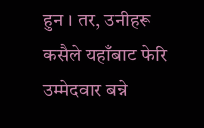हुन । तर, उनीहरू कसैले यहाँबाट फेरि उम्मेदवार बन्ने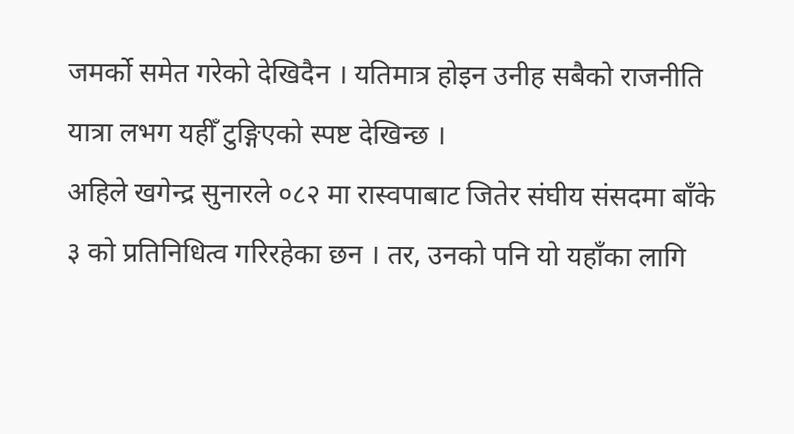जमर्को समेत गरेको देखिदैन । यतिमात्र होइन उनीह सबैको राजनीति यात्रा लभग यहीँ टुङ्गिएको स्पष्ट देखिन्छ ।
अहिले खगेन्द्र सुनारले ०८२ मा रास्वपाबाट जितेर संघीय संसदमा बाँके ३ को प्रतिनिधित्व गरिरहेका छन । तर, उनको पनि यो यहाँका लागि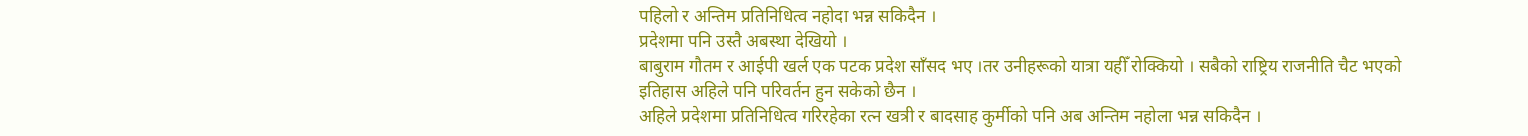पहिलो र अन्तिम प्रतिनिधित्व नहोदा भन्न सकिदैन ।
प्रदेशमा पनि उस्तै अबस्था देखियो ।
बाबुराम गौतम र आईपी खर्ल एक पटक प्रदेश साँसद भए ।तर उनीहरूको यात्रा यहीँ रोक्कियो । सबैको राष्ट्रिय राजनीति चैट भएको इतिहास अहिले पनि परिवर्तन हुन सकेको छैन ।
अहिले प्रदेशमा प्रतिनिधित्व गरिरहेका रत्न खत्री र बादसाह कुर्मीको पनि अब अन्तिम नहोला भन्न सकिदैन ।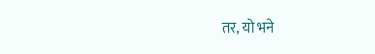तर, यो भने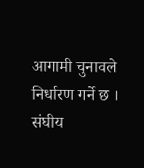आगामी चुनावले निर्धारण गर्ने छ ।
संघीय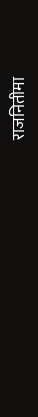राजनितीमा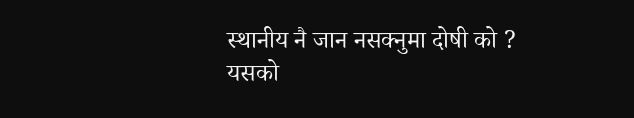स्थानीय नै जान नसक्नुमा दोषी को ? यसको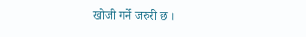खोजी गर्ने जरुरी छ ।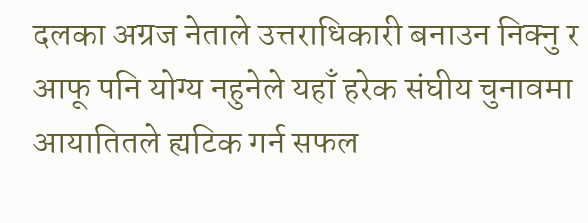दलका अग्रज नेताले उत्तराधिकारी बनाउन निक्नु र आफू पनि योग्य नहुनेले यहाँ हरेक संघीय चुनावमा आयातितले ह्यटिक गर्न सफल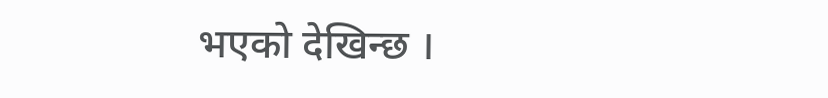भएको देखिन्छ ।